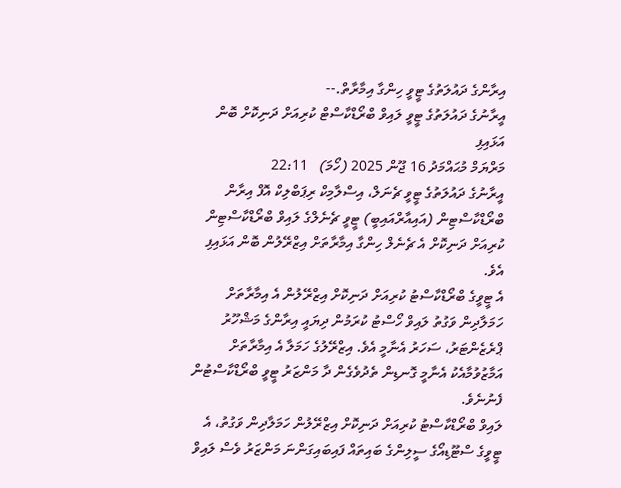އިރާންގެ ދައުލަތުގެ ޓީވީ ހިންގާ އިމާރާތް.--
އީރާނުގެ ދައުލަތުގެ ޓީވީ ލައިވް ބްރޯޑްކާސްޓް ކުރިއަށް ދަނިކޮށް ބޮން އަޅައިފި
މަރްޔަމް މުޙައްމަދު 16 ޖޫން 2025 (ހޯމަ)   22:11
އީރާނުގެ ދައުލަތުގެ ޓީވީ ޗެނަލް، އިސްލާމިކް ރިޕަބްލިކް އޮފް އިރާން ބްރޯޑްކާސްޓިން (އައިއާރްއައިބީ) ޓީވީ ޗެނެލްގެ ލައިވް ބްރޯޑްކާސްޓިން ކުރިއަށް ދަނިކޮށް އެ ޗެނެލް ހިންގާ އިމާރާތަށް އިޒްރޭލުން ބޮން އަޅައިފި އެވެ.
އެ ޓީވީގެ ބްރޯޑްކާސްޓު ކުރިއަށް ދަނިކޮށް އިޒްރޭލުން އެ އިމާރާތަށް ހަމަލާދިން ވަގުތު ލައިވް ހޯސްޓު ކުރަމުން ދިޔައީ އިރާންގެ މަޝްހޫރު ޕްރެޒެންޓަރު، ސަހަރު އެނާމީ އެވެ. އިޒްރޭލުގެ ހަމަލާ އެ އިމާރާތަށް އަމާޒުވުމާއެކު އެނާމީ ގޮނޑިން ތެދުވެގެން ދާ މަންޒަރު ޓީވީ ބްރޯޑްކާސްޓުން ފެނުނެވެ.
ލައިވް ބްރޯޑްކާސްޓު ކުރިއަށް ދަނިކޮށް އިޒްރޭލުން ހަމަލާދިން ވަގުތު، އެ ޓީވީގެ ސްޓޫޑިއޯގެ ސީލިންގެ ބައިތައް ފައިބައިގަންނަ މަންޒަރު ވެސް ލައިވް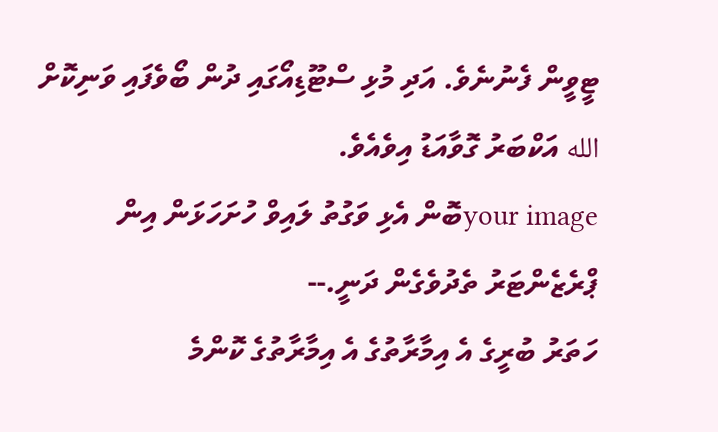ޓީވީން ފެނުނެވެ. އަދި މުޅި ސްޓޫޑިއޯގައި ދުން ބޯވެފައި ވަނިކޮށް الله އަކްބަރު ގޮވާއަޑު އިވެއެވެ.
your imageބޮން އެޅި ވަގުތު ލައިވް ހުށަހަޅަން އިން ޕްރެޒެންޓަރު ތެދުވެގެން ދަނީ.--
ހަތަރު ބުރީގެ އެ އިމާރާތުގެ އެ އިމާރާތުގެ ކޮންމެ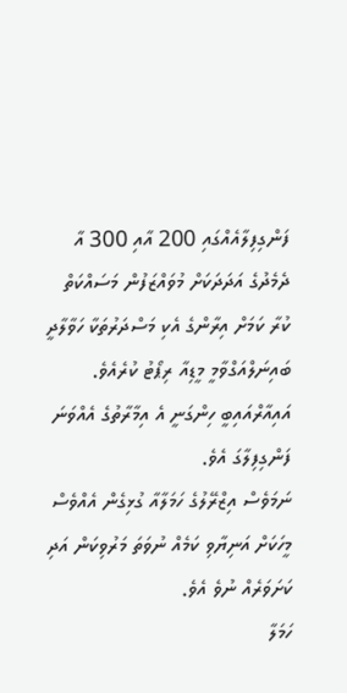ފަންގިފިލާއެއްގައި 200 އާއި 300 އާ ދެމެދުގެ އަދަދަކަށް މުވައްޒަފުން މަސައްކަތް ކުރާ ކަމަށް އިރާންގެ އެކި މަސްދަރުތަކާ ހަވާލާދީ ބައިނަލްއަގްވާމީ މީޑިއާ ރިޕޯޓު ކުރެއެވެ. އައިއާރްއައިބީ ހިންގަނީ އެ އިމާރާތުގެ އެއްވަނަ ފަންގިފިލާގަ އެވެ.
ނަމަވެސް އިޒްރޭލުގެ ހަމަލާއާ ގުޅިގެން އެއްވެސް މީހަކަށް އަނިޔާވި ކަމެއް ނުވަތަ މަރުވިކަން އަދި ކަށަވަރެއް ނުވެ އެވެ.
ހަމަލާ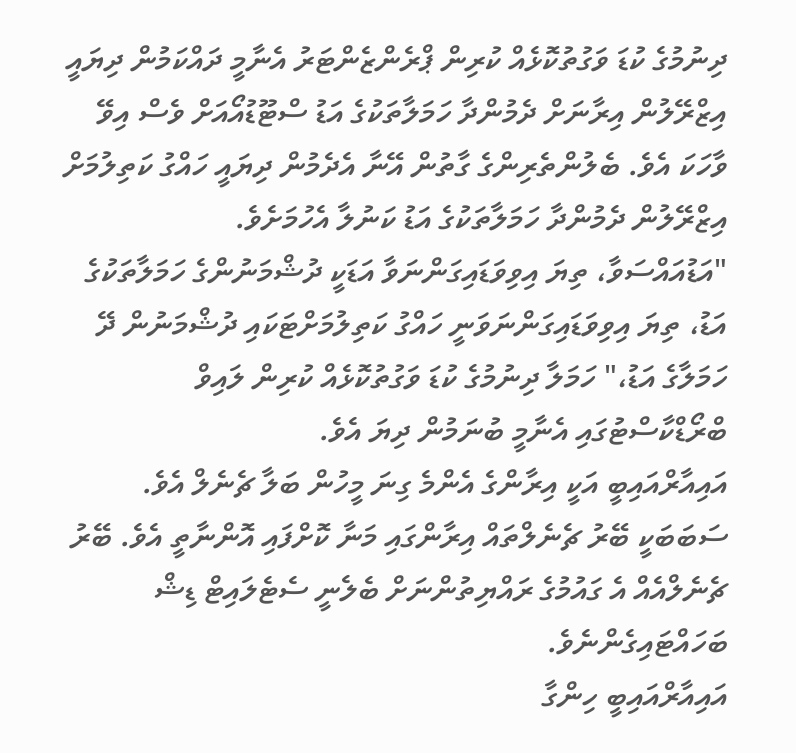ދިނުމުގެ ކުޑަ ވަގުތުކޮޅެއް ކުރިން ޕްރެންޒެންޓަރު އެނާމީ ދައްކަމުން ދިޔައީ އިޒްރޭލުން އިރާނަށް ދެމުންދާ ހަމަލާތަކުގެ އަޑު ސްޓޫޑުއޯއަށް ވެސް އިވޭ ވާހަކަ އެވެ. ބެލުންތެރިންގެ ގާތުން އޭނާ އެދެމުން ދިޔައީ ހައްގު ކަތިލުމަށް އިޒްރޭލުން ދެމުންދާ ހަމަލާތަކުގެ އަޑު ކަނުލާ އެހުމަށެވެ.
"އަޑުއައްސަވާ، ތިޔަ އިވިވަޑައިގަންނަވާ އަޑަކީ ދުޝްމަނުންގެ ހަމަލާތަކުގެ އަޑު، ތިޔަ އިވިވަޑައިގަންނަވަނީ ހައްގު ކަތިލުމަށްޓަކައި ދުޝްމަނުން ދޭ ހަމަލާގެ އަޑު،" ހަމަލާ ދިނުމުގެ ކުޑަ ވަގުތުކޮޅެއް ކުރިން ލައިވް ބްރޯޑްކާސްޓުގައި އެނާމީ ބުނަމުން ދިޔަ އެވެ.
އައިއާރްއައިބީ އަކީ އިރާންގެ އެންމެ ގިނަ މީހުން ބަލާ ޗެނެލް އެވެ. ސަބަބަކީ ބޭރު ޗެނެލްތައް އިރާންގައި މަނާ ކޮށްފައި އޮންނާތީ އެވެ. ބޭރު ޗެނެލްއެއް އެ ގައުމުގެ ރައްޔިތުންނަށް ބެލެނީ ސެޓެލައިޓް ޑިޝް ބަހައްޓައިގެންނެވެ.
އައިއާރްއައިބީ ހިންގާ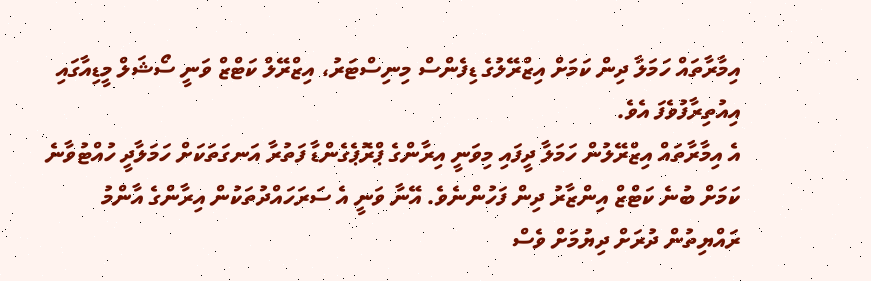އިމާރާތައް ހަމަލާ ދިން ކަމަށް އިޒްރޭލުގެ ޑިފެންސް މިނިސްޓަރު، އިޒްރޭލް ކަޓްޒް ވަނީ ސޯޝަލް މީޑިއާގައި އިއުތިރާފުވެފަ އެވެ.
އެ އިމާރާތައް އިޒްރޭލުން ހަމަލާ ދީފައި މިވަނީ އިރާންގެ ޕްރޮޕެގެންޑާ ފަތުރާ އަނގަތަކަށް ހަމަލާދީ ހުއްޓުވާނެ ކަމަށް ބުނެ ކަޓްޒް އިންޒާރު ދިން ފަހުންނެވެ. އޭނާ ވަނީ އެ ސަރަހައްދުތަކުން އިރާންގެ އާންމު ރައްޔިތުން ދުރަށް ދިޔުމަށް ވެސް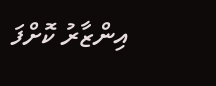އިންޒާރު ކޮށްފަ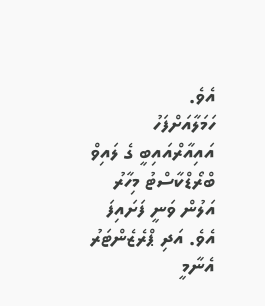އެވެ.
ހަމަލާއަށްފަހު އައިއާރްއައިބީ ގެ ލައިވް ބްރޯޑްކާސްޓު މިހާރު އަލުން ވަނީ ފަށައިފަ އެވެ. އަދި ޕްރެޒެންޓަރު އެނާމީ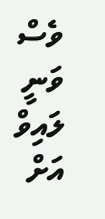ވެސް ވަނީ ލައިވް އަށް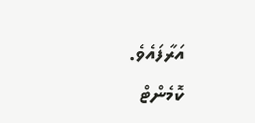އަރާފައެވެ.
ކޮމެންޓް